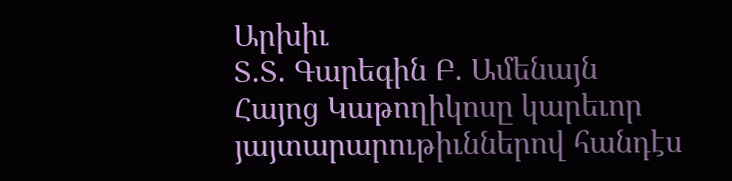Արխիւ
Տ.Տ. Գարեգին Բ. Ամենայն Հայոց Կաթողիկոսը կարեւոր յայտարարութիւններով հանդէս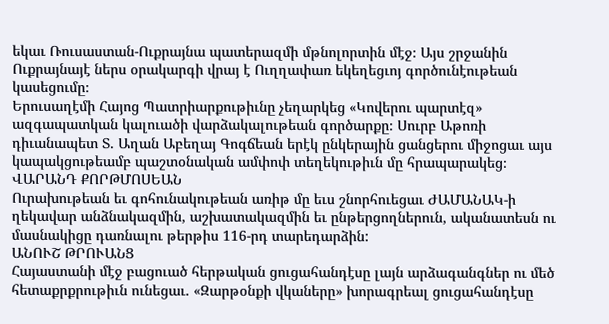եկաւ Ռուսաստան-Ուքրայնա պատերազմի մթնոլորտին մէջ։ Այս շրջանին Ուքրայնայէ ներս օրակարգի վրայ է Ուղղափառ եկեղեցւոյ գործունէութեան կասեցումը։
Երուսաղէմի Հայոց Պատրիարքութիւնը չեղարկեց «Կովերու պարտէզ» ազգապատկան կալուածի վարձակալութեան գործարքը։ Սուրբ Աթոռի դիւանապետ Տ. Աղան Աբեղայ Գոգճեան երէկ ընկերային ցանցերու միջոցաւ այս կապակցութեամբ պաշտօնական ամփոփ տեղեկութիւն մը հրապարակեց։
ՎԱՐԱՆԴ ՔՈՐԹՄՈՍԵԱՆ
Ուրախութեան եւ գոհունակութեան առիթ մը եւս շնորհուեցաւ ԺԱՄԱՆԱԿ-ի ղեկավար անձնակազմին, աշխատակազմին եւ ընթերցողներուն, ականատեսն ու մասնակիցը դառնալու թերթիս 116-րդ տարեդարձին:
ԱՆՈՒՇ ԹՐՈՒԱՆՑ
Հայաստանի մէջ բացուած հերթական ցուցահանդէսը լայն արձագանգներ ու մեծ հետաքրքրութիւն ունեցաւ. «Զարթօնքի վկաները» խորագրեալ ցուցահանդէսը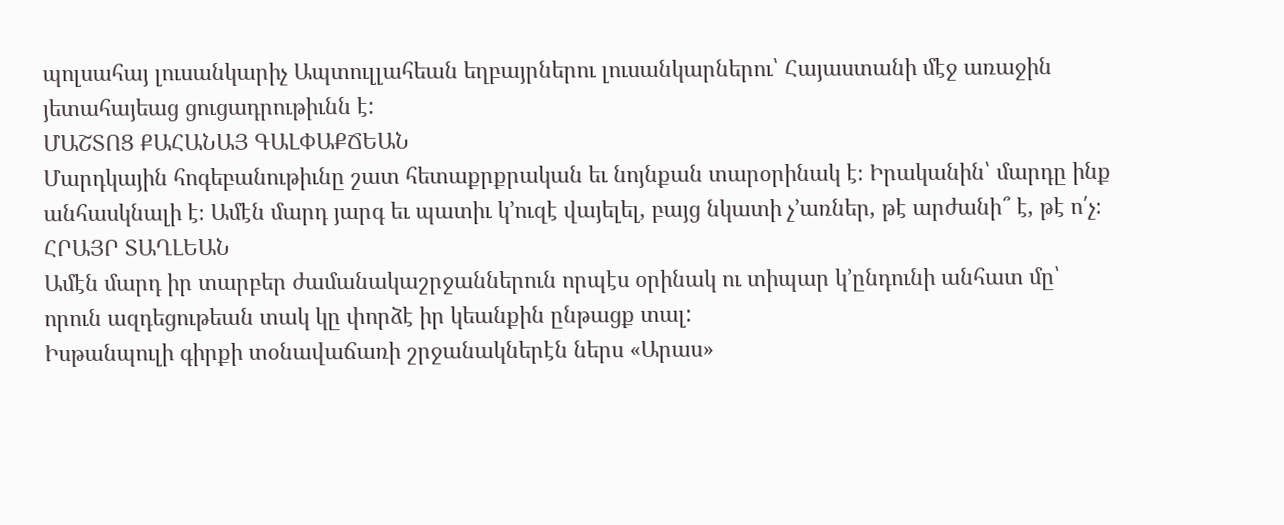պոլսահայ լուսանկարիչ Ապտուլլահեան եղբայրներու լուսանկարներու՝ Հայաստանի մէջ առաջին յետահայեաց ցուցադրութիւնն է:
ՄԱՇՏՈՑ ՔԱՀԱՆԱՅ ԳԱԼՓԱՔՃԵԱՆ
Մարդկային հոգեբանութիւնը շատ հետաքրքրական եւ նոյնքան տարօրինակ է։ Իրականին՝ մարդը ինք անհասկնալի է։ Ամէն մարդ յարգ եւ պատիւ կ՚ուզէ վայելել, բայց նկատի չ՚առներ, թէ արժանի՞ է, թէ ո՛չ։
ՀՐԱՅՐ ՏԱՂԼԵԱՆ
Ամէն մարդ իր տարբեր ժամանակաշրջաններուն որպէս օրինակ ու տիպար կ՚ընդունի անհատ մը՝ որուն ազդեցութեան տակ կը փորձէ իր կեանքին ընթացք տալ:
Իսթանպուլի գիրքի տօնավաճառի շրջանակներէն ներս «Արաս»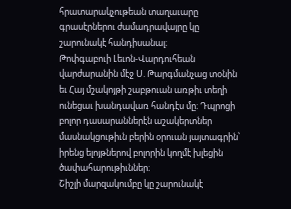հրատարակչութեան տաղաւարը գրասէրներու ժամադրավայրը կը շարունակէ հանդիսանալ։
Թոփգաբուի Լեւոն-Վարդուհեան վարժարանին մէջ Ս. Թարգմանչաց տօնին եւ Հայ մշակոյթի շաբթուան առթիւ տեղի ունեցաւ խանդավառ հանդէս մը։ Դպրոցի բոլոր դասարաններէն աշակերտներ մասնակցութիւն բերին օրուան յայտագրին՝ իրենց ելոյթներով բոլորին կողմէ խլեցին ծափահարութիւններ։
Շիշլի մարզակումբը կը շարունակէ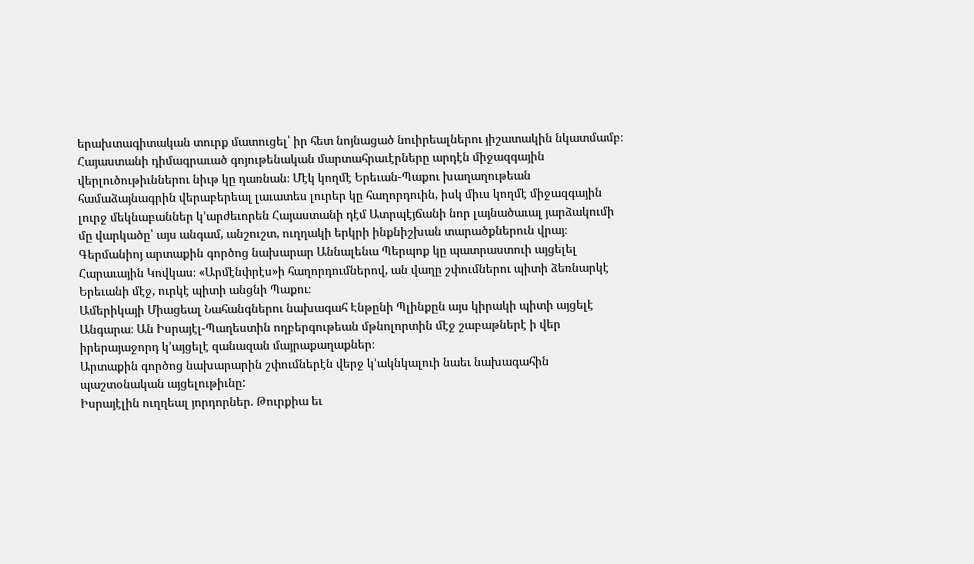երախտագիտական տուրք մատուցել՝ իր հետ նոյնացած նուիրեալներու յիշատակին նկատմամբ։
Հայաստանի դիմագրաւած գոյութենական մարտահրաւէրները արդէն միջազգային վերլուծութիւններու նիւթ կը դառնան։ Մէկ կողմէ Երեւան-Պաքու խաղաղութեան համաձայնագրին վերաբերեալ լաւատես լուրեր կը հաղորդուին, իսկ միւս կողմէ միջազգային լուրջ մեկնաբաններ կ՚արժեւորեն Հայաստանի դէմ Ատրպէյճանի նոր լայնածաւալ յարձակումի մը վարկածը՝ այս անգամ, անշուշտ, ուղղակի երկրի ինքնիշխան տարածքներուն վրայ։
Գերմանիոյ արտաքին գործոց նախարար Աննալենա Պերպոք կը պատրաստուի այցելել Հարաւային Կովկաս։ «Արմէնփրէս»ի հաղորդումներով, ան վաղը շփումներու պիտի ձեռնարկէ Երեւանի մէջ, ուրկէ պիտի անցնի Պաքու։
Ամերիկայի Միացեալ Նահանգներու նախագահ Էնթընի Պլինքըն այս կիրակի պիտի այցելէ Անգարա։ Ան Իսրայէլ-Պաղեստին ողբերգութեան մթնոլորտին մէջ շաբաթներէ ի վեր իրերայաջորդ կ՚այցելէ զանազան մայրաքաղաքներ։
Արտաքին գործոց նախարարին շփումներէն վերջ կ՚ակնկալուի նաեւ նախագահին պաշտօնական այցելութիւնը:
Իսրայէլին ուղղեալ յորդորներ. Թուրքիա եւ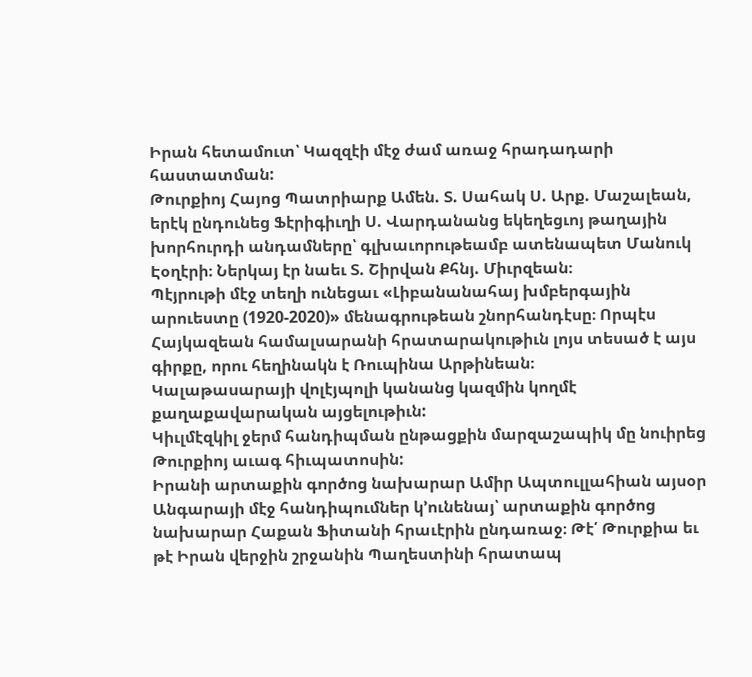Իրան հետամուտ՝ Կազզէի մէջ ժամ առաջ հրադադարի հաստատման:
Թուրքիոյ Հայոց Պատրիարք Ամեն. Տ. Սահակ Ս. Արք. Մաշալեան, երէկ ընդունեց Ֆէրիգիւղի Ս. Վարդանանց եկեղեցւոյ թաղային խորհուրդի անդամները՝ գլխաւորութեամբ ատենապետ Մանուկ Էօղէրի։ Ներկայ էր նաեւ Տ. Շիրվան Քհնյ. Միւրզեան։
Պէյրութի մէջ տեղի ունեցաւ «Լիբանանահայ խմբերգային արուեստը (1920-2020)» մենագրութեան շնորհանդէսը։ Որպէս Հայկազեան համալսարանի հրատարակութիւն լոյս տեսած է այս գիրքը, որու հեղինակն է Ռուպինա Արթինեան։
Կալաթասարայի վոլէյպոլի կանանց կազմին կողմէ քաղաքավարական այցելութիւն:
Կիւլմէզկիլ ջերմ հանդիպման ընթացքին մարզաշապիկ մը նուիրեց Թուրքիոյ աւագ հիւպատոսին:
Իրանի արտաքին գործոց նախարար Ամիր Ապտուլլահիան այսօր Անգարայի մէջ հանդիպումներ կ՚ունենայ՝ արտաքին գործոց նախարար Հաքան Ֆիտանի հրաւէրին ընդառաջ։ Թէ՛ Թուրքիա եւ թէ Իրան վերջին շրջանին Պաղեստինի հրատապ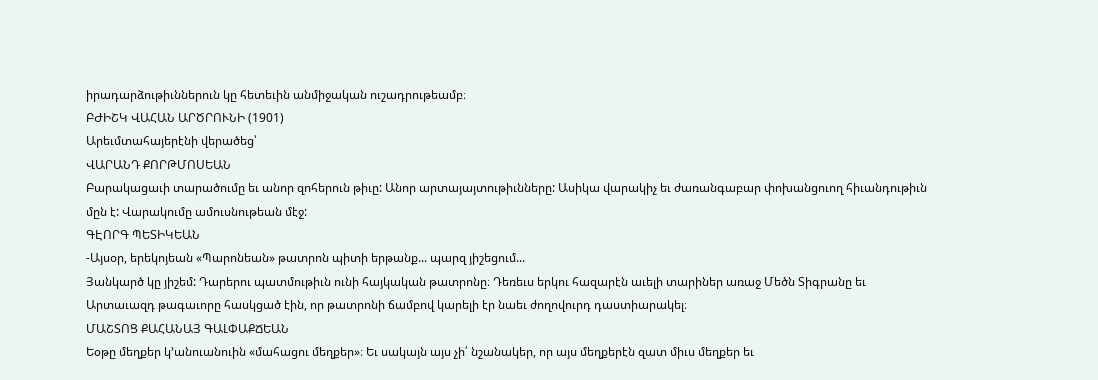իրադարձութիւններուն կը հետեւին անմիջական ուշադրութեամբ։
ԲԺԻՇԿ ՎԱՀԱՆ ԱՐԾՐՈՒՆԻ (1901)
Արեւմտահայերէնի վերածեց՝
ՎԱՐԱՆԴ ՔՈՐԹՄՈՍԵԱՆ
Բարակացաւի տարածումը եւ անոր զոհերուն թիւը: Անոր արտայայտութիւնները: Ասիկա վարակիչ եւ ժառանգաբար փոխանցուող հիւանդութիւն մըն է: Վարակումը ամուսնութեան մէջ:
ԳԷՈՐԳ ՊԵՏԻԿԵԱՆ
-Այսօր, երեկոյեան «Պարոնեան» թատրոն պիտի երթանք... պարզ յիշեցում...
Յանկարծ կը յիշեմ: Դարերու պատմութիւն ունի հայկական թատրոնը։ Դեռեւս երկու հազարէն աւելի տարիներ առաջ Մեծն Տիգրանը եւ Արտաւազդ թագաւորը հասկցած էին, որ թատրոնի ճամբով կարելի էր նաեւ ժողովուրդ դաստիարակել։
ՄԱՇՏՈՑ ՔԱՀԱՆԱՅ ԳԱԼՓԱՔՃԵԱՆ
Եօթը մեղքեր կ՚անուանուին «մահացու մեղքեր»։ Եւ սակայն այս չի՛ նշանակեր, որ այս մեղքերէն զատ միւս մեղքեր եւ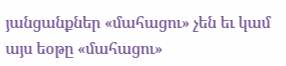յանցանքներ «մահացու» չեն եւ կամ այս եօթը «մահացու»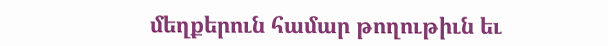մեղքերուն համար թողութիւն եւ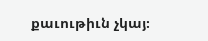քաւութիւն չկայ։